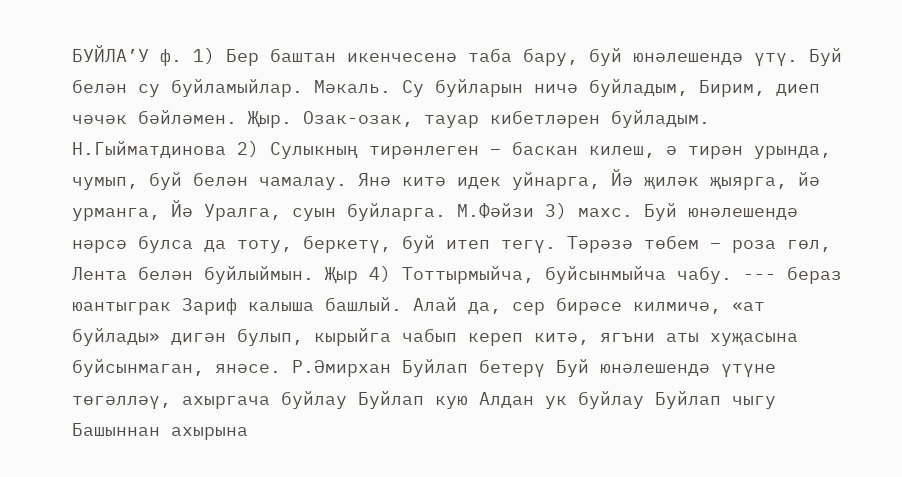БУЙЛА’У ф. 1) Бер баштан икенчесенә таба бару, буй юнәлешендә үтү. Буй белән су буйламыйлар. Мәкаль. Су буйларын ничә буйладым, Бирим, диеп чәчәк бәйләмен. Җыр. Озак-озак, тауар кибетләрен буйладым. Н.Гыйматдинова 2) Сулыкның тирәнлеген – баскан килеш, ә тирән урында, чумып, буй белән чамалау. Янә китә идек уйнарга, Йә җиләк җыярга, йә урманга, Йә Уралга, суын буйларга. М.Фәйзи 3) махс. Буй юнәлешендә нәрсә булса да тоту, беркетү, буй итеп тегү. Тәрәзә төбем – роза гөл, Лента белән буйлыймын. Җыр 4) Тоттырмыйча, буйсынмыйча чабу. --- бераз юантыграк Зариф калыша башлый. Алай да, сер бирәсе килмичә, «ат буйлады» дигән булып, кырыйга чабып кереп китә, ягъни аты хуҗасына буйсынмаган, янәсе. Р.Әмирхан Буйлап бетерү Буй юнәлешендә үтүне төгәлләү, ахыргача буйлау Буйлап кую Алдан ук буйлау Буйлап чыгу Башыннан ахырына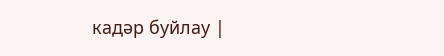кадәр буйлау |